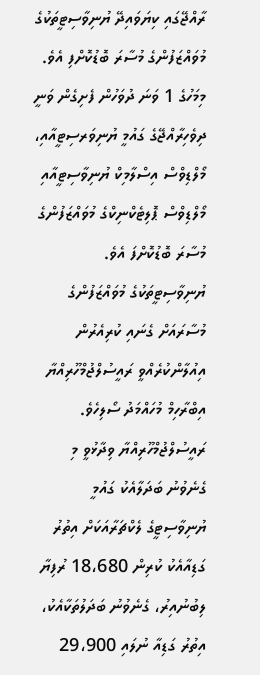ރާއްޖޭގައި ކިޔަވައިދޭ ޔުނިވާސިޓީތަކުގެ މުވައްޒަފުންގެ މުސާރަ ބޮޑުކޮށްފި އެވެ.
މިމަހުގެ 1 ވަނަ ދުވަހުން ފެށިގެން ވަނީ ދިވެހިރާއްޖޭގެ ގައުމީ ޔުނިވަރސިޓީއާއި، މޯލްޑިވްސް އިސްލާމިކް ޔުނިވާސިޓީއާއި މޯލްޑިވްސް ޕޮލިޓެކްނިކްގެ މުވައްޒަފުންގެ މުސާރަ ބޮޑުކޮށްފަ އެވެ.
ޔުނިވާސިޓީތަކުގެ މުވައްޒަފުންގެ މުސާރައަށް ގެނައި ކުރިއެރުން އިއުލާންކުރެއްވީ ރައީސުލްޖުމްހޫރިއްޔާ އިބްރާހިމް މުހައްމަދު ސޯލިހެވެ.
ރައީސުލްޖުމްހޫރިއްޔާ ވިދާޅުވީ މި ގެނެވުނު ބަދަލާއެކު ގައުމީ ޔުނިވާސިޓީގެ ލެކްޗަރާއަކަށް އިތުރު ގަޑިއާއެކު ކުރިން 18،680 ރުފިޔާ ލިބުނުއިރު، ގެނެވުނު ބަދަލުތަކާއެކު، އިތުރު ގަޑިއާ ނުލައި 29،900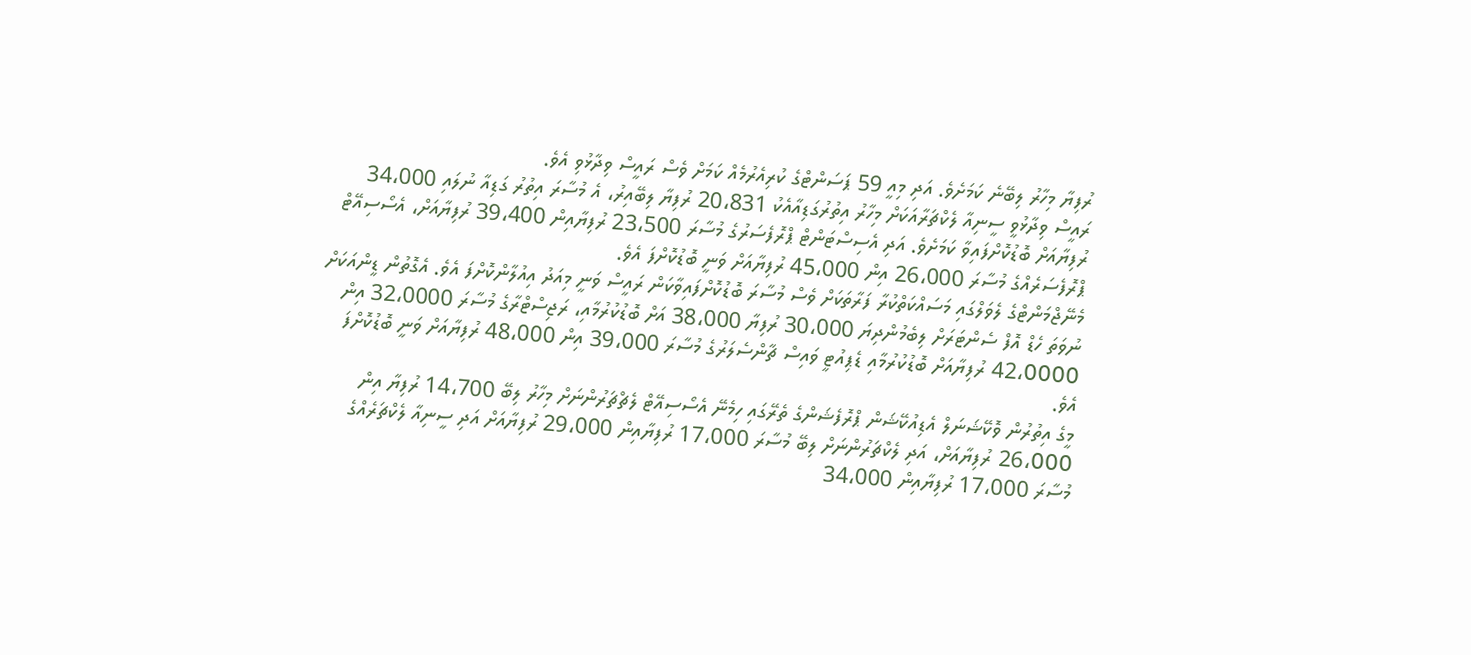ރުފިޔާ މިހާރު ލިބޭނެ ކަމަށެވެ. އަދި މިއީ 59 ޕަސަންޓްގެ ކުރިއެރުމެއް ކަމަށް ވެސް ރައީސް ވިދާޅުވި އެވެ.
ރައީސް ވިދާޅުވީ ސީނިއާ ލެކްޗަރާއަކަށް މިހާރު އިތުރުގަޑިއާއެކު 20،831 ރުފިޔާ ލިބޭއިރު، އެ މުސާރަ އިތުރު ގަޑިއާ ނުލައި 34،000 ރުފިޔާއަށް ބޮޑުކޮށްފައިވާ ކަމަށެވެ. އަދި އެސިސްޓަންޓް ޕްރޮފެސަރުގެ މުސާރަ 23،500 ރުފިޔާއިން 39،400 ރުފިޔާއަށް، އެސޯސިއޭޓް ޕްރޮފެސަރެއްގެ މުސާރަ 26،000 އިން 45،000 ރުފިޔާއަށް ވަނީ ބޮޑުކޮށްފަ އެވެ.
މެނޭޖްމަންޓްގެ ލެވަލްގައި މަސައްކަތްކުރާ ފަރާތަކަށް ވެސް މުސާރަ ބޮޑުކޮށްފައިވާކަން ރައީސް ވަނީ މިއަދު އިއުލާންކޮށްފަ އެވެ. އެގޮތުން ޑީންއަކަށް ނުވަތަ ހެޑް އޮފް ސެންޓަރަށް ލިބެމުންދިޔަ 30،000 ރުފިޔާ 38،000 އަށް ބޮޑުކުރުމާއި، ރަޖިސްޓްރާގެ މުސާރަ 32،0000 އިން 42،0000 ރުފިޔާއަށް ބޮޑުކުރުމާއި ޑެޕިއުޓީ ވައިސް ޗާންސެލަރުގެ މުސާރަ 39،000 އިން 48،000 ރުފިޔާއަށް ވަނީ ބޮޑުކޮށްފަ އެވެ.
މީގެ އިތުރުން ވޮކޭޝަނަލް އެޑިއުކޭޝަން ޕްރޮފެޝަންގެ ތެރޭގައި ހިމެނޭ އެސޯސިއޭޓް ލެޗްޗަރުންނަށް މިހާރު ލިބޭ 14،700 ރުފިޔާ އިން 26،000 ރުފިޔާއަށް، އަދި ލެކްޗަރުންނަށް ލިބޭ މުސާރަ 17،000 ރުފިޔާއިން 29،000 ރުފިޔާއަށް އަދި ސީނިއާ ލެކްޗަރެއްގެ މުސާރަ 17،000 ރުފިޔާއިން 34،000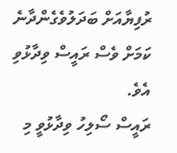ރުފިޔާއަށް ބަދަލުވެގެންދާނެ ކަމަށް ވެސް ރައީސް ވިދާޅުވި އެވެ.
ރައީސް ސޯލިހު ވިދާޅުވީ މި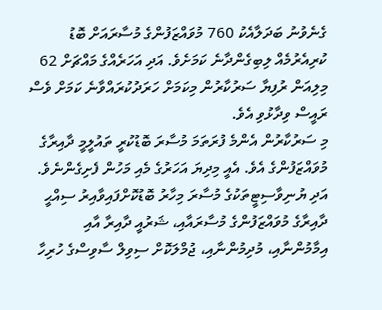ގެނެވުނު ބަދަލާއެކު 760 މުވައްޒަފުންގެ މުސާރައަށް ބޮޑު ކުރިއެރުމެއް ލިބިގެންދާނެ ކަމަށެވެ. އަދި އަހަރެއްގެ މައްޗަށް 62 މިލިއަން ރުފިޔާ ސަރުކާރުން މިކަމަށް ހަރަދުކުރައްވާނެ ކަމަށް ވެސް ރައީސް ވިދާޅުވި އެވެ.
މި ސަރުކާރުން އެންމެ ފުރަތަމަ މުސާރަ ބޮޑުކުރީ ތައުލީމީ ދާއިރާގެ މުވައްޒަފުންގެ އެވެ. އެއީ މިދިޔަ އަހަރުގެ މެއި މަހުން ފެށިގެންނެވެ. އަދި ޔުނިވާސިޓީތަކުގެ މުސާރަ މިހާރު ބޮޑުކޮށްފައިވާއިރު ސިއްޙީ ދާއިރާގެ މުވައްޒަފުންގެ މުސާރައާއި، ޝަރުއީ ދާއިރާ އާއި އިމާމުންނާއި، މުދިމުންނާއި، ޖުމްލަކޮށް ސިވިލް ސާވިސްގެ ހުރިހާ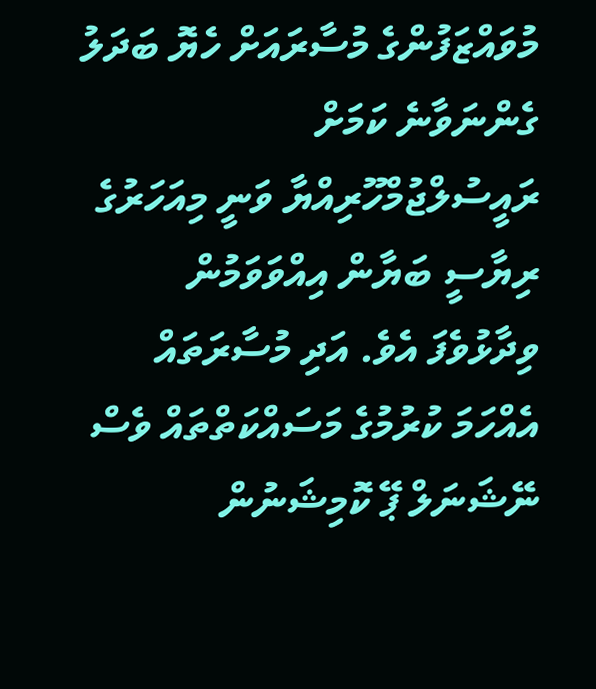މުވައްޒަފުންގެ މުސާރައަށް ހެޔޮ ބަދަލު ގެންނަވާނެ ކަމަށް ރައީސުލްޖުމްހޫރިއްޔާ ވަނީ މިއަހަރުގެ ރިޔާސީ ބަޔާން އިއްވަވަމުން ވިދާޅުވެފަ އެވެ. އަދި މުސާރަތައް އެއްހަމަ ކުރުމުގެ މަސައްކަތްތައް ވެސް ނޭޝަނަލް ޕޭ ކޮމިޝަނުން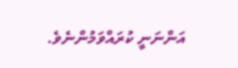އަންނަނީ ކުރައްވަމުންނެވެ.